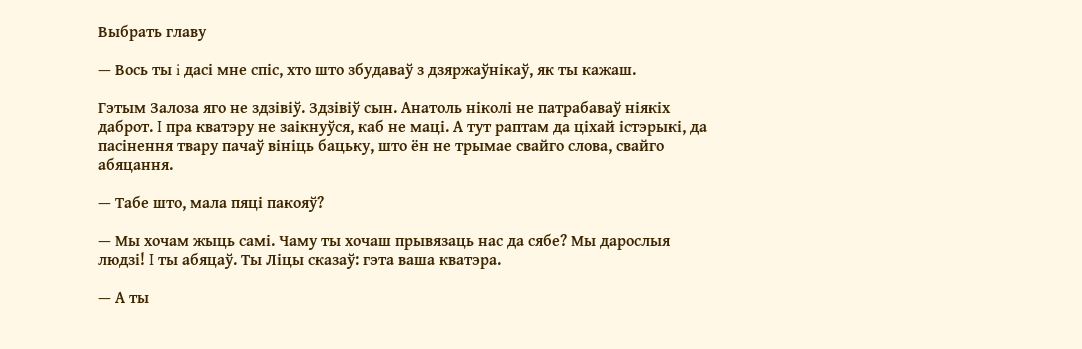Выбрать главу

— Вось ты i дасі мне спіс, хто што збудаваў з дзяржаўнікаў, як ты кажаш.

Гэтым Залоза яго не здзівіў. Здзівіў сын. Анатоль ніколі не патрабаваў ніякіх даброт. I пра кватэру не заікнуўся, каб не маці. А тут раптам да ціхай істэрыкі, да пасінення твару пачаў вініць бацьку, што ён не трымае свайго слова, свайго абяцання.

— Табе што, мала пяці пакояў?

— Мы хочам жыць самі. Чаму ты хочаш прывязаць нас да сябе? Мы дарослыя людзі! I ты абяцаў. Ты Ліцы сказаў: гэта ваша кватэра.

— А ты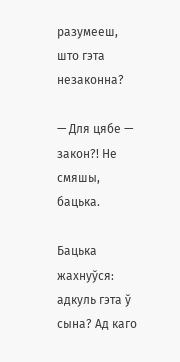разумееш, што гэта незаконна?

— Для цябе — закон?! Не смяшы, бацька.

Бацька жахнуўся: адкуль гэта ў сына? Ад каго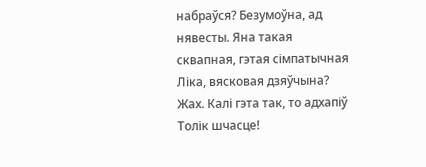набраўся? Безумоўна, ад нявесты. Яна такая сквапная, гэтая сімпатычная Ліка, вясковая дзяўчына? Жах. Калі гэта так, то адхапіў Толік шчасце!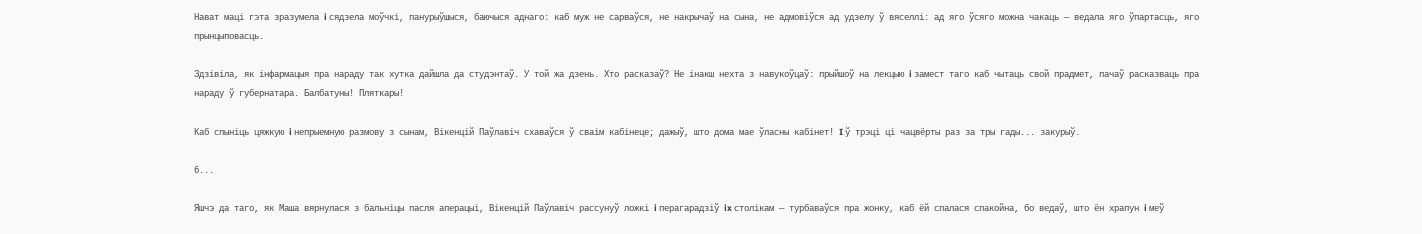Нават маці гэта зразумела i сядзела моўчкі, панурыўшыся, баючыся аднаго: каб муж не сарваўся, не накрычаў на сына, не адмовіўся ад удзелу ў вяселлі: ад яго ўсяго можна чакаць — ведала яго ўпартасць, яго прынцыповасць.

Здзівіла, як інфармацыя пра нараду так хутка дайшла да студэнтаў. У той жа дзень. Хто расказаў? Не інакш нехта з навукоўцаў: прыйшоў на лекцыю i замест таго каб чытаць свой прадмет, пачаў расказваць пра нараду ў губернатара. Балбатуны! Пляткары!

Каб спыніць цяжкую i непрыемную размову з сынам, Вікенцій Паўлавіч схаваўся ў сваім кабінеце; дажыў, што дома мае ўласны кабінет! I ў трэці ці чацвёрты раз за тры гады... закурыў.

6...

Яшчэ да таго, як Маша вярнулася з бальніцы пасля аперацыі, Вікенцій Паўлавіч рассунуў ложкі i перагарадзіў ix столікам — турбаваўся пра жонку, каб ёй спалася спакойна, бо ведаў, што ён храпун i меў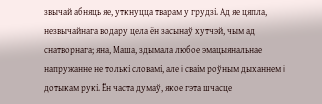звычай абняць яе, уткнуцца тварам у грудзі. Ад яе цяпла, незвычайнага водару цела ён засынаў хутчэй, чым ад снатворнага; яна, Маша, здымала любое эмацыянальнае напружанне не толькі словамі, але i сваім роўным дыханнем i дотыкам рукі. Ён часта думаў, якое гэта шчасце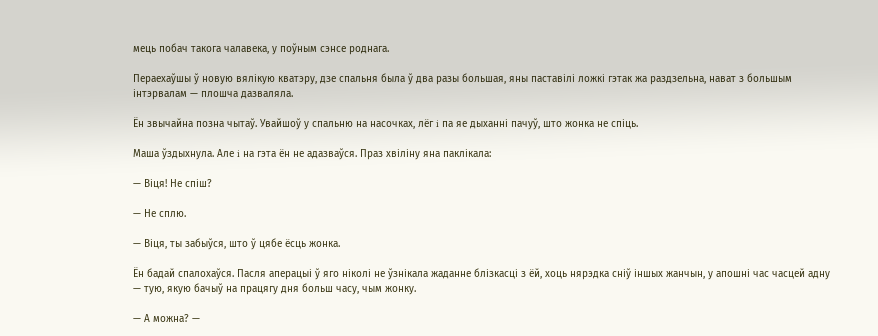мець побач такога чалавека, у поўным сэнсе роднага.

Пераехаўшы ў новую вялікую кватэру, дзе спальня была ў два разы большая, яны паставілі ложкі гэтак жа раздзельна, нават з большым інтэрвалам — плошча дазваляла.

Ён звычайна позна чытаў. Увайшоў у спальню на насочках, лёг i па яе дыханні пачуў, што жонка не спіць.

Маша ўздыхнула. Але i на гэта ён не адазваўся. Праз хвіліну яна паклікала:

— Віця! Не спіш?

— Не сплю.

— Віця, ты забыўся, што ў цябе ёсць жонка.

Ён бадай спалохаўся. Пасля аперацыі ў яго ніколі не ўзнікала жаданне блізкасці з ёй, хоць нярэдка сніў іншых жанчын, у апошні час часцей адну — тую, якую бачыў на працягу дня больш часу, чым жонку.

— А можна? —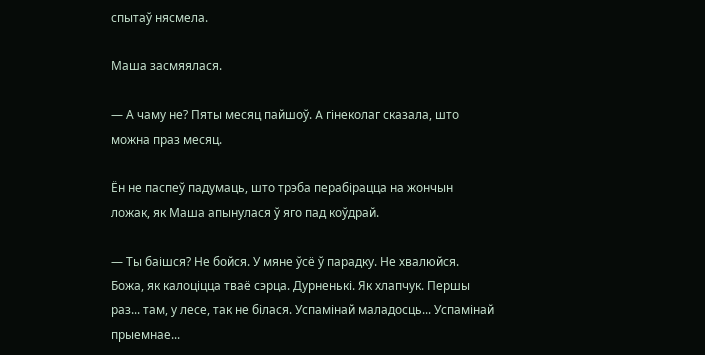спытаў нясмела.

Маша засмяялася.

— А чаму не? Пяты месяц пайшоў. A гінеколаг сказала, што можна праз месяц.

Ён не паспеў падумаць, што трэба перабірацца на жончын ложак, як Маша апынулася ў яго пад коўдрай.

— Ты баішся? Не бойся. У мяне ўсё ў парадку. Не хвалюйся. Божа, як калоціцца тваё сэрца. Дурненькі. Як хлапчук. Першы раз... там, у лесе, так не білася. Успамінай маладосць... Успамінай прыемнае...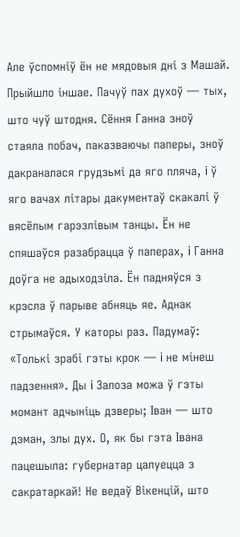Але ўспомніў ён не мядовыя дні з Машай. Прыйшло іншае. Пачуў пах духоў — тых, што чуў штодня. Сёння Ганна зноў стаяла побач, паказваючы паперы, зноў дакраналася грудзьмі да яго пляча, i ў яго вачах літары дакументаў скакалі ў вясёлым гарэзлівым танцы. Ён не спяшаўся разабрацца ў паперах, i Ганна доўга не адыходзіла. Ён падняўся з крэсла ў парыве абняць яе. Аднак стрымаўся. У каторы раз. Падумаў: «Толькі зрабі гэты крок — i не мінеш падзення». Ды i Залоза можа ў гэты момант адчыніць дзверы; Іван — што дэман, злы дух. О, як бы гэта Івана пацешыла: губернатар цалуецца з сакратаркай! Не ведаў Вікенцій, што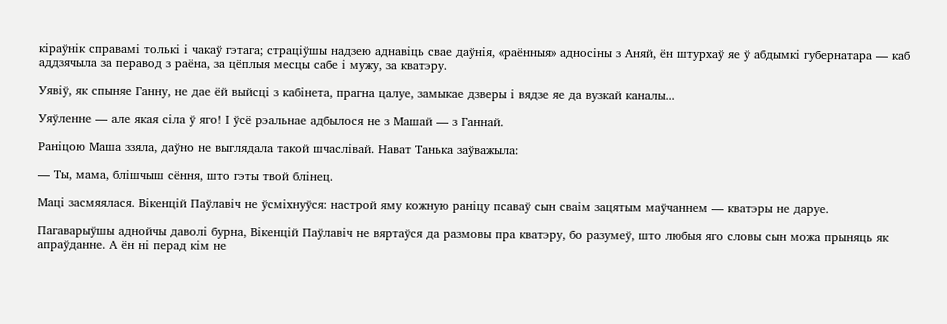кіраўнік справамі толькі i чакаў гэтага; страціўшы надзею аднавіць свае даўнія, «раённыя» адносіны з Аняй, ён штурхаў яе ў абдымкі губернатара — каб аддзячыла за перавод з раёна, за цёплыя месцы сабе i мужу, за кватэру.

Уявіў, як спыняе Ганну, не дае ёй выйсці з кабінета, прагна цалуе, замыкае дзверы i вядзе яе да вузкай каналы...

Уяўленне — але якая сіла ў яго! I ўсё рэальнае адбылося не з Машай — з Ганнай.

Раніцою Маша ззяла, даўно не выглядала такой шчаслівай. Нават Танька заўважыла:

— Ты, мама, блішчыш сёння, што гэты твой блінец.

Маці засмяялася. Вікенцій Паўлавіч не ўсміхнуўся: настрой яму кожную раніцу псаваў сын сваім зацятым маўчаннем — кватэры не даруе.

Пагаварыўшы аднойчы даволі бурна, Вікенцій Паўлавіч не вяртаўся да размовы пра кватэру, бо разумеў, што любыя яго словы сын можа прыняць як апраўданне. А ён ні перад кім не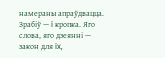намераны апраўдвацца. Зрабіў — i кропка. Яго слова, яго дзеянні — закон для ix,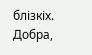блізкіх. Добра,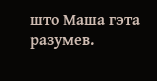што Маша гэта разумев.